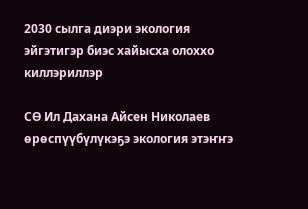2030 сылга диэри экология эйгэтигэр биэс хайысха олоххо киллэриллэр

СӨ Ил Дахана Айсен Николаев өрөспүүбүлүкэҕэ экология этэҥҥэ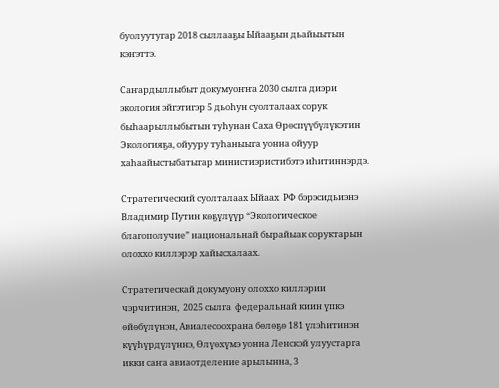буолуутугар 2018 сыллааҕы Ыйааҕын дьайыытын кэҥэттэ.

Саҥардыллыбыт докумуоҥҥа 2030 сылга диэри экология эйгэтигэр 5 дьоһун суолталаах сорук быһаарыллыбытын туһунан Саха Өрөспүүбүлүкэтин Экологияҕа, ойууру туһаныыга уонна ойуур хаһаайыстыбатыгар министиэристибэтэ иһитиннэрдэ.

Стратегический суолталаах Ыйаах  РФ бэрэсидьиэнэ Владимир Путин көҕүлүүр “Экологическое благополучие” национальнай бырайыак соруктарын олоххо киллэрэр хайысхалаах.

Стратегическай докумуону олоххо киллэрии чэрчитинэн,  2025 сылга  федеральнай киин үпкэ өйөбүлүнэн, Авиалесоохрана бөлөҕө 181 үлэһитинэн күүһүрдүлүннэ, Өлүөхүмэ уонна Ленскэй улуустарга икки саҥа авиаотделение арылынна, 3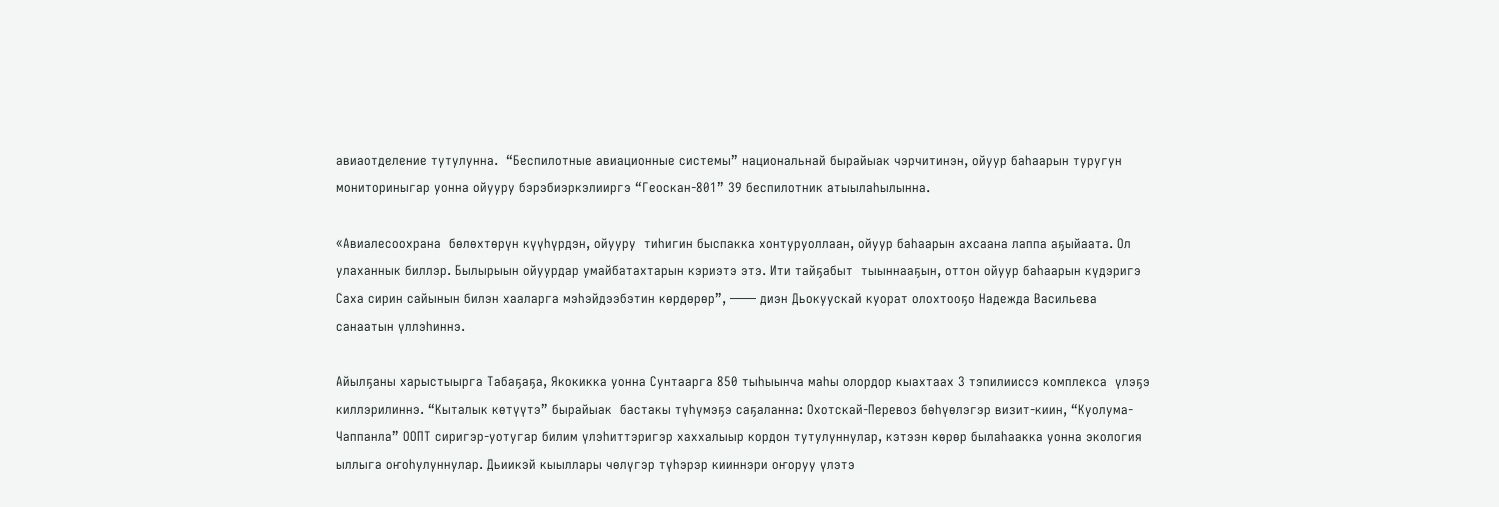авиаотделение тутулунна.  “Беспилотные авиационные системы” национальнай бырайыак чэрчитинэн, ойуур баһаарын туругун мониториныгар уонна ойууру бэрэбиэркэлииргэ “Геоскан-801” 39 беспилотник атыылаһылынна.

«Авиалесоохрана  бөлөхтөрүн күүһүрдэн, ойууру  тиһигин быспакка хонтуруоллаан, ойуур баһаарын ахсаана лаппа аҕыйаата. Ол улаханнык биллэр. Былырыын ойуурдар умайбатахтарын кэриэтэ этэ. Ити тайҕабыт  тыыннааҕын, оттон ойуур баһаарын күдэригэ Саха сирин сайынын билэн хааларга мэһэйдээбэтин көрдөрөр”, —— диэн Дьокуускай куорат олохтооҕо Надежда Васильева санаатын үллэһиннэ.

Айылҕаны харыстыырга Табаҕаҕа, Якокикка уонна Сунтаарга 850 тыһыынча маһы олордор кыахтаах 3 тэпилииссэ комплекса  үлэҕэ киллэрилиннэ. “Кыталык көтүүтэ” бырайыак  бастакы түһүмэҕэ саҕаланна: Охотскай-Перевоз бөһүөлэгэр визит-киин, “Куолума-Чаппанла” ООПТ сиригэр-уотугар билим үлэһиттэригэр хаххалыыр кордон тутулуннулар, кэтээн көрөр былаһаакка уонна экология ыллыга оҥоһулуннулар. Дьиикэй кыыллары чөлүгэр түһэрэр кииннэри оҥоруу үлэтэ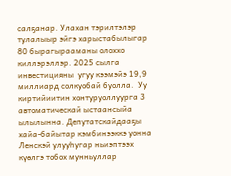салҕанар. Улахан тэрилтэлэр тулалыыр эйгэ харыстабылыгар 80 бырагырааманы олоххо киллэрэллэр. 2025 сылга инвестицияны  угуу кээмэйэ 19,9 миллиард солкуобай буолла.  Уу киртийиитин хонтуруоллуурга 3 автоматическай ыстаансыйа ылылынна. Депутатскайдааҕы хайа-байытар кэмбинээккэ уонна Ленскэй улууһугар ньиэптээх күөлгэ тобох мунньуллар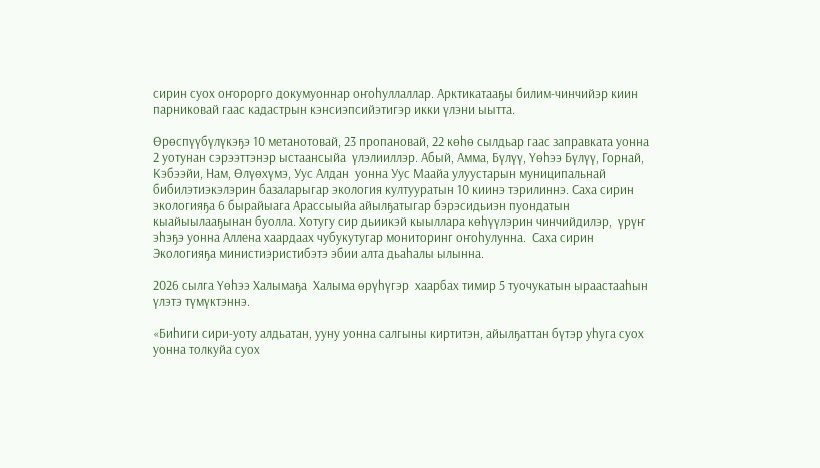сирин суох оҥорорго докумуоннар оҥоһуллаллар. Арктикатааҕы билим-чинчийэр киин парниковай гаас кадастрын кэнсиэпсийэтигэр икки үлэни ыытта.

Өрөспүүбүлүкэҕэ 10 метанотовай, 23 пропановай, 22 көһө сылдьар гаас заправката уонна 2 уотунан сэрээттэнэр ыстаансыйа  үлэлииллэр. Абый, Амма, Бүлүү, Үөһээ Бүлүү, Горнай, Кэбээйи, Нам, Өлүөхүмэ, Уус Алдан  уонна Уус Маайа улуустарын муниципальнай бибилэтиэкэлэрин базаларыгар экология култууратын 10 киинэ тэрилиннэ. Саха сирин экологияҕа 6 бырайыага Арассыыйа айылҕатыгар бэрэсидьиэн пуондатын кыайыылааҕынан буолла. Хотугу сир дьиикэй кыыллара көһүүлэрин чинчийдилэр,  үрүҥ эһэҕэ уонна Аллена хаардаах чубукутугар мониторинг оҥоһулунна.  Саха сирин Экологияҕа министиэристибэтэ эбии алта дьаһалы ылынна.

2026 сылга Үөһээ Халымаҕа  Халыма өрүһүгэр  хаарбах тимир 5 туочукатын ыраастааһын үлэтэ түмүктэннэ.

«Биһиги сири-уоту алдьатан, ууну уонна салгыны киртитэн, айылҕаттан бүтэр уһуга суох уонна толкуйа суох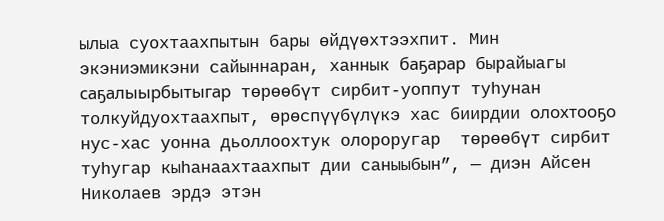ылыа суохтаахпытын бары өйдүөхтээхпит. Мин экэниэмикэни сайыннаран, ханнык баҕарар бырайыагы саҕалыырбытыгар төрөөбүт сирбит-уоппут туһунан толкуйдуохтаахпыт, өрөспүүбүлүкэ хас биирдии олохтооҕо нус-хас уонна дьоллоохтук олороругар  төрөөбүт сирбит туһугар кыһанаахтаахпыт дии саныыбын”, — диэн Айсен Николаев эрдэ этэн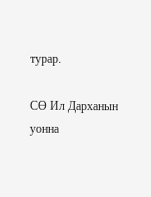турар.

СӨ Ил Дарханын уонна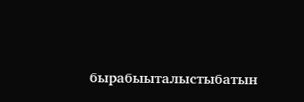бырабыыталыстыбатын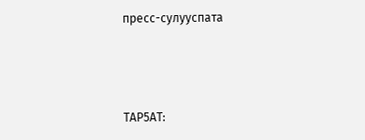пресс-сулууспата



ТАР5АТ: